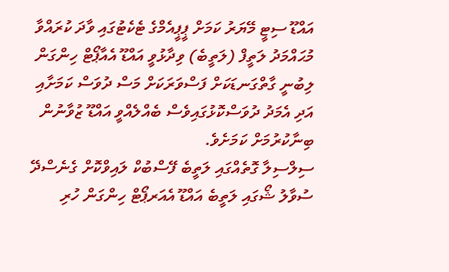އައްޑޫ ސިޓީ މޭޔަރު ކަމަށް ޕީޕީއެމްގެ ޓެކެޓުގައި ވާދަ ކުރައްވާ މުޙައްމަދު ލަތީފް (ލަތީބެ) ވިދާޅުވީ އައްޑޫ އެއާޕޯޓް ހިންގަން ލިބުނީ ގާތްގަނޑަކަށް ފަސްވަރަކަށް މަސް ދުވަސް ކަމަށާއި އަދި އެމަދު ދުވަސްކޮޅުގައިވެސް ބެއްލެއްވީ އައްޑޫ ޒުވާނުން ބިނާކުރުމަށް ކަމަށެވެ.
ސިލްސިލާ ގޮތެއްގައި ލަތީބެ ފޭސްބުކް ލައިވްކޮށް ގެނެސްދޭ ސުވާލު ޝޯގައި ލަތީބެ އައްޑޫ އެއަރޕޯޓް ހިންގަން ހުރި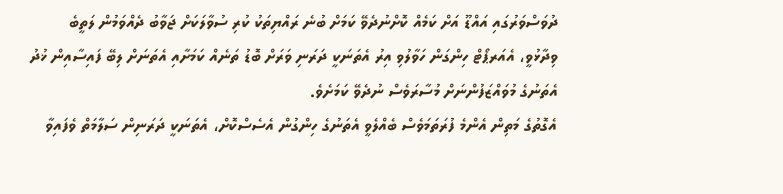ދުވަސްވަރުގައި އައްޑޫ އަށް ކަމެއް ކޮށްނުދެވޭ ކަމަށް ބުނެ ރައްޔިތަކު ކުރި ސުވާލަކަށް ޖަވާބު ދެއްވަމުން ލަތީބެ ވިދާޅުވީ، އެއަރޕޯޓް ހިންގަން ހަވާލުވި އިރު އެތަނަކީ ދަރަނި ވަރަށް ބޮޑު ތަނެއް ކަމަށާއި އެތަނަށް ލިބޭ ފައިސާއިން ޚުދު އެތަނުގެ މުވައްޒަފުންނަށް މުސާރަވެސް ނުދެވޭ ކަމަށެވެ.
އެގޮތުގެ މަތިން އެންމެ ފުރަތަމަވެސް ބެއްލެވީ އެތަނުގެ ހިންގުން އެސެސްކޮށް، އެތަނަކީ ދަރަނިން ސަލާމަތް ވެފައިވާ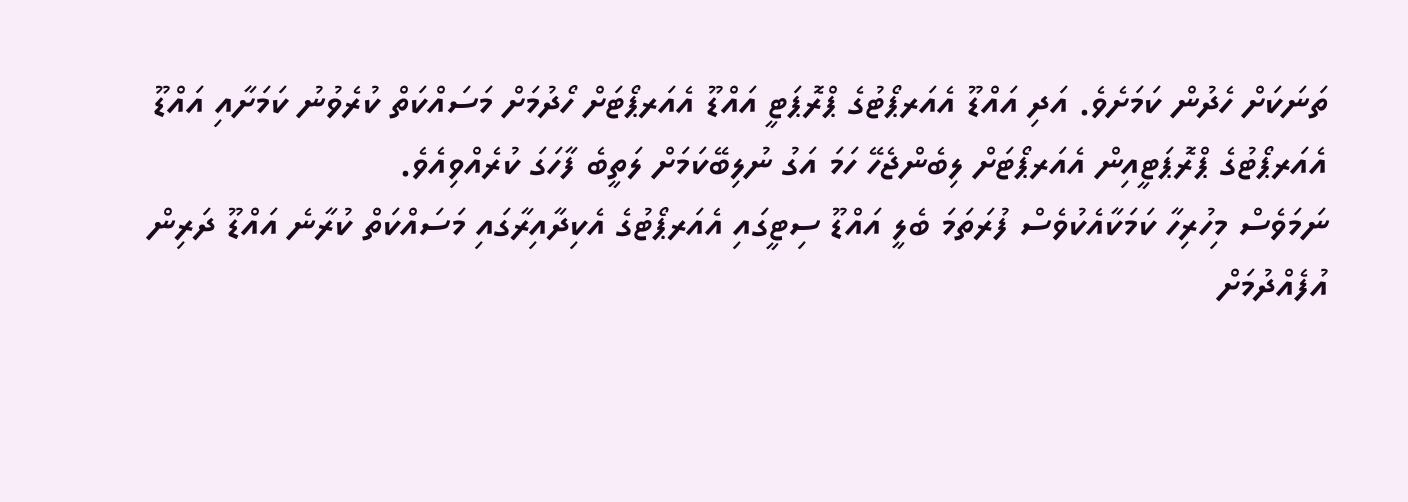ތަނަކަށް ހެދުން ކަމަށެވެ. އަދި އައްޑޫ އެއަރޕޯޓުގެ ޕްރޮޕަޓީ އައްޑޫ އެއަރޕޯޓަށް ހޯދުމަށް މަސައްކަތް ކުރެވުނު ކަމަށާއި އައްޑޫ އެއަރޕޯޓުގެ ޕްރޮޕަޓީއިން އެއަރޕޯޓަށް ލިބެންޖެހޭ ހަމަ އަގު ނުލިބޭކަމަށް ލަތީބެ ފާހަގަ ކުރެއްވިއެވެ.
ނަމަވެސް މިހުރިހާ ކަމަކާއެކުވެސް ފުރަތަމަ ބެލީ އައްޑޫ ސިޓީގައި އެއަރޕޯޓުގެ އެކިދާއިރާގައި މަސައްކަތް ކުރާނެ އައްޑޫ ދަރިން އުފެއްދުމަށް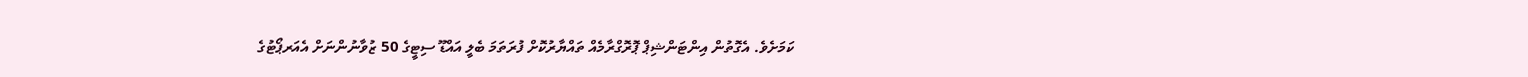ކަމަށެވެ. އެގޮތުން އިންޓަންޝިޕް ޕޮރޮގްރާމެއް ތައްޔާރުކޮށް ފުރަތަމަ ބެލީ އައްޑޫ ސިޓީގެ 50 ޒުވާނުންނަށް އެއަރޕޯޓުގެ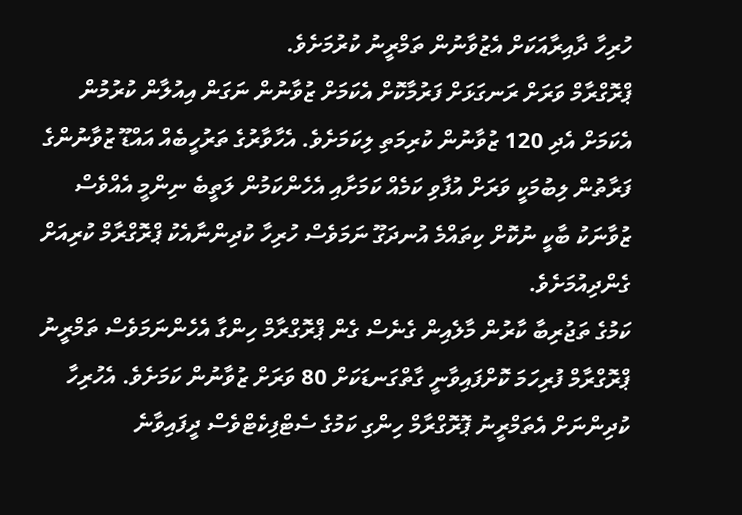ހުރިހާ ދާއިރާއަކަށް އެޒުވާނުން ތަމްރީނު ކުރުމަށެވެ.
ޕްރޮގްރާމް ވަރަށް ރަނގަޅަށް ފަރުމާކޮށް އެކަމަށް ޒުވާނުން ނަގަން އިއުލާން ކުރުމުން އެކަމަށް އެދި 120 ޒުވާނުން ކުރިމަތި ލިކަމަށެވެ. އެހާވާރުގެ ތަރުހީބެއް އައްޑޫ ޒުވާނުންގެ ފަރާތުން ލިބުމަކީ ވަރަށް އުފާވި ކަމެއް ކަމަށާއި އެހެންކަމުން ލަތީބެ ނިންމީ އެއްވެސް ޒުވާނަކު ބާކީ ނުކޮށް ކިތައްމެ އުނދަގޫ ނަމަވެސް ހުރިހާ ކުދިންނާއެކު ޕްރޮގްރާމް ކުރިއަށް ގެންދިއުމަށެވެ.
ކަމުގެ ތަޖުރިބާ ކާރުން މާލެއިން ގެނެސް ގެން ޕްރޮގްރާމް ހިންގާ އެހެންނަމަވެސް ތަމްރީނު ޕްރޮގްރާމް ފުރިހަމަ ކޮށްފައިވާނީ ގާތްގަނޑަކަށް 80 ވަރަށް ޒުވާނުން ކަމަށެވެ. އެހުރިހާ ކުދިންނަށް އެތަމްރީނު ޕޮރޮގްރާމް ހިންގި ކަމުގެ ސެޓްފިކެޓްވެސް ދީފައިވާނެ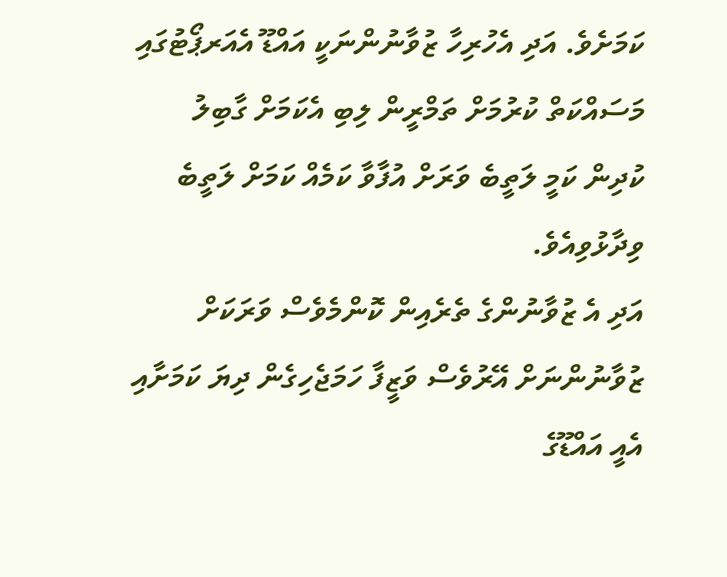ކަމަށެވެ. އަދި އެހުރިހާ ޒުވާނުންނަކީ އައްޑޫ އެއަރޕޯޓުގައި މަސައްކަތް ކުރުމަށް ތަމްރީން ލިބި އެކަމަށް ގާބިލު ކުދިން ކަމީ ލަތީބެ ވަރަށް އުފާވާ ކަމެއް ކަމަށް ލަތީބެ ވިދާޅުވިއެވެ.
އަދި އެ ޒުވާނުންގެ ތެރެއިން ކޮންމެވެސް ވަރަކަށް ޒުވާނުންނަށް އޭރުވެސް ވަޒީފާ ހަމަޖެހިގެން ދިޔަ ކަމަށާއި އެއީ އައްޑޫގެ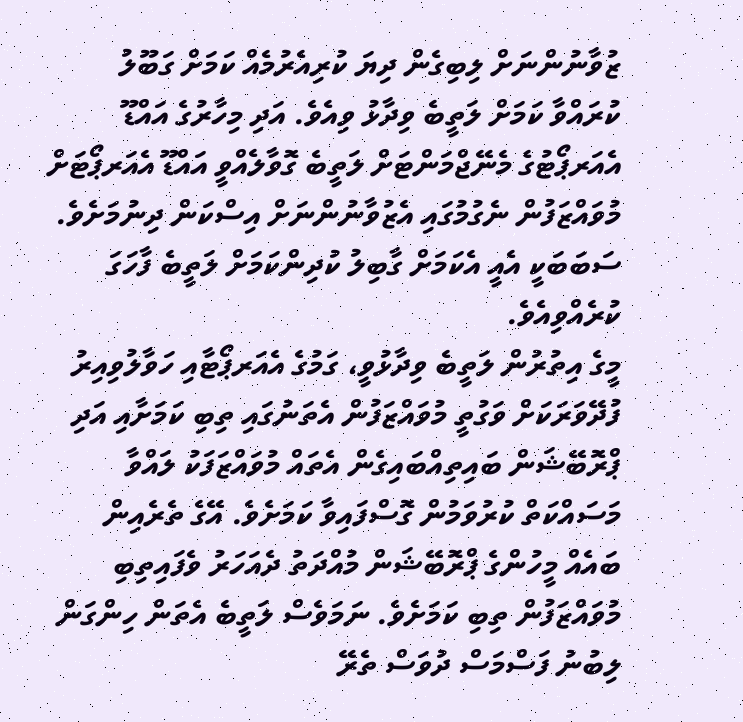ޒުވާނުންނަށް ލިބިގެން ދިޔަ ކުރިއެރުމެއް ކަމަށް ގަބޫލު ކުރައްވާ ކަމަށް ލަތީބެ ވިދާޅު ވިއެވެ. އަދި މިހާރުގެ އައްޑޫ އެއަރޕޯޓުގެ މެނޭޖްމަންޓަށް ލަތީބެ ގޮވާލެއްވީ އައްޑޫ އެއަރޕޯޓަށް މުވައްޒަފުން ނެގުމުގައި އެޒުވާނުންނަށް އިސްކަން ދިނުމަށެވެ. ސަބަބަކީ އެއީ އެކަމަށް ގާބިލު ކުދިންކަމަށް ލަތީބެ ފާހަގަ ކުރެއްވިއެވެ.
މީގެ އިތުރުން ލަތީބެ ވިދާޅުވީ، ގަމުގެ އެއަރޕޯޓާއި ހަވާލުވިއިރު ފުދޭވަރަކަށް ވަގުތީ މުވައްޒަފުން އެތަނުގައި ތިބި ކަމަށާއި އަދި ޕްރޮބޭޝަން ބައިތިއްބައިގެން އެތައް މުވައްޒަފަކު ލައްވާ މަސައްކަތް ކުރުވަމުން ގޮސްފައިވާ ކަމަށެވެ. އޭގެ ތެރެއިން ބައެއް މީހުންގެ ޕްރޮބޭޝަން މުއްދަތު ދެއަހަރު ވެފައިތިބި މުވައްޒަފުން ތިބި ކަމަށެވެ. ނަމަވެސް ލަތީބެ އެތަން ހިންގަން ލިބުނު ފަސްމަސް ދުވަސް ތެރޭ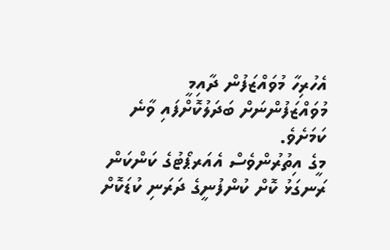އެހުރިހާ މުވައްޒަފުން ދާއިމީ މުވައްޒަފުންނަށް ބަދަލުކޮށްފައި ވާނެ ކަމަށެވެ.
މީގެ އިތުރުންވެސް އެއަރޕޯޓުގެ ކަންކަން ރަނގަޅު ކޮށް ކުންފުނީގެ ދަރަނި ކުޑަކޮށް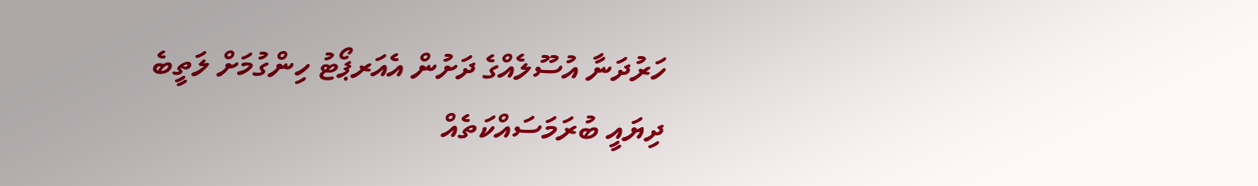ހަރުދަނާ އުސޫލެއްގެ ދަށުން އެއަރޕޯޓު ހިންގުމަށް ލަތީބެ ދިޔައީ ބުރަމަސައްކަތެއް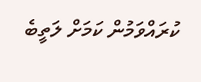ކުރައްވަމުން ކަމަށް ލަތީބެ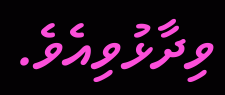ވިދާޅުވިއެވެ.